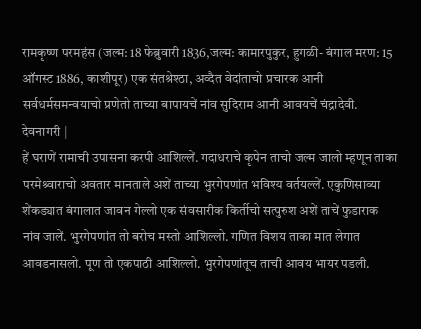रामकृष्ण परमहंस (जल्म: 18 फेब्रुवारी 1836,जल्म: कामारपुकुर, हुगळी- बंगाल मरण: 15 ऑगस्ट 1886, काशीपूर) एक संतश्रेश्ठा, अव्दैत वेदांताचो प्रचारक आनी सर्वधर्मसमन्वयाचो प्रणेतो ताच्या बापायचें नांव सुदिराम आनी आवयचें चंद्रादेवी.
देवनागरी |
हें घराणें रामाची उपासना करपी आशिल्लें. गदाधराचे कृपेन ताचो जल्म जालो म्हणून ताका परमेश्र्वाराचो अवतार मानताले अशें ताच्या भुरगेपणांत भविश्य वर्तयल्लें. एकुणिसाव्या शेंकड्यात बंगालात जावन गेल्लो एक संवसारीक किर्तीचो सत्पुरुश अशें ताचें फुडाराक नांव जालें. भुरगेपणांत तो बरोच मस्तो आशिल्लो. गणित विशय ताका मात लेगात आवडनासलो. पूण तो एकपाठी आशिल्लो. भुरगेपणांतूच ताची आवय भायर पडली.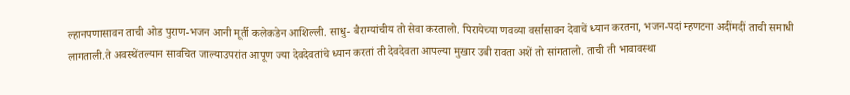ल्हानपणासावन ताची ओड पुराण-भजन आनी मूर्ती कलेकडेन आशिल्ली. साधु- बैराग्यांचीय तो सेवा करतालो. पिरायेच्या णवव्या वर्सासावन देवाचें ध्यान करतना, भजन-पदां म्हणटना अदींमदीं ताची समाधी लागताली.ते अवस्थेंतल्यान सावचित जाल्याउपरांत आपूण ज्या देवदेवतांचे ध्यान करतां ती देवदेवता आपल्या मुखार उबी रावता अशें तो सांगतालो. ताची ती भावावस्था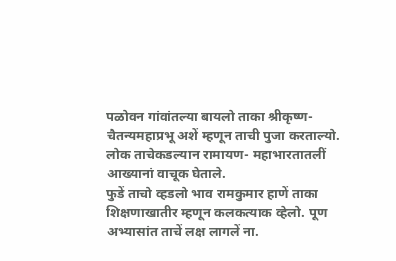पळोवन गांवांतल्या बायलो ताका श्रीकृष्ण- चैतन्यमहाप्रभू अशें म्हणून ताची पुजा करताल्यो. लोक ताचेकडल्यान रामायण- महाभारतातलीं आख्यानां वाचूक घेताले.
फुडें ताचो व्हडलो भाव रामकुमार हाणें ताका शिक्षणाखातीर म्हणून कलकत्याक व्हेलो. पूण अभ्यासांत ताचें लक्ष लागलें ना.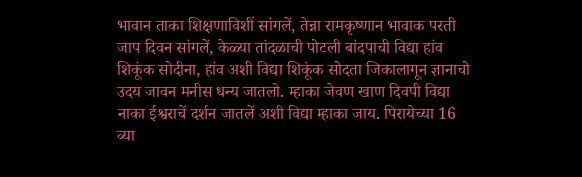भावान ताका शिक्षणाविशीं सांगलें, तेन्ना रामकृष्णान भावाक परती जाप दिवन सांगलें, केळ्या तांदळाची पोटली बांदपाची विद्या हांव शिकूंक सोदीना, हांव अशी विद्या शिकूंक सोदता जिकालागून ज्ञानाचो उदय जावन मनीस धन्य जातलो. म्हाका जेवण खाण दिवपी विद्या नाका ईश्वराचें दर्शन जातलें अशी विद्या म्हाका जाय. पिरायेच्या 16 व्या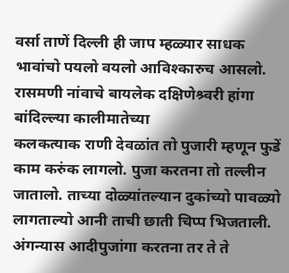वर्सा ताणें दिल्ली ही जाप म्हळ्यार साधक भावांचो पयलो वयलो आविश्कारुच आसलो. रासमणी नांवाचे बायलेक दक्षिणेश्र्वरी हांगा बांदिल्ल्या कालीमातेच्या
कलकत्याक राणी देवळांत तो पुजारी म्हणून फुडें काम करुंक लागलो. पुजा करतना तो तल्लीन जातालो. ताच्या दोळ्यांतल्यान दुकांच्यो पावळ्यो लागताल्यो आनी ताची छाती चिप्प भिजताली. अंगन्यास आदीपुजांगा करतना तर ते ते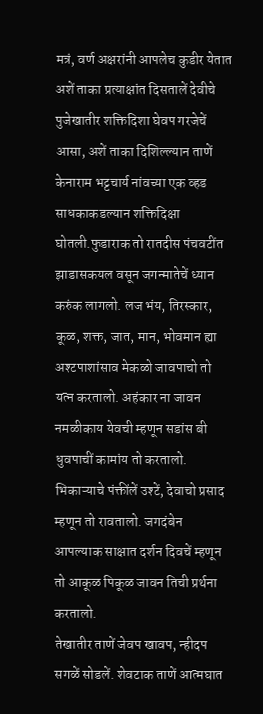मत्रं, वर्ण अक्षरांनी आपलेच कुडीर येतात अशें ताका प्रत्याक्षांत दिसतालें देवीचे पुजेखातीर शक्तिदिशा घेवप गरजेचें आसा, अशें ताका दिशिल्ल्यान ताणें केनाराम भट्टचार्य नांवच्या एक व्हड साधकाकडल्यान शक्तिदिक्षा घोतली.फुडाराक तो रातदीस पंचवटींत झाडासकयल वसून जगन्मातेचें ध्यान करुंक लागलो. लज भंय, तिरस्कार, कूळ, शक्त, जात, मान, भोवमान ह्या अश्टपाशांसाव मेकळो जावपाचो तो यत्न करतालो. अहंकार ना जावन नमळीकाय येवची म्हणून सडांस बी धुवपाचीं कामांय तो करतालो. भिकाऱ्याचे पंक्तींलें उश्टें, देवाचो प्रसाद म्हणून तो रावतालो. जगदंबेन आपल्याक साक्षात दर्शन दिवचें म्हणून तो आकूळ पिकूळ जावन तिची प्रर्थना करतालो.
तेखातीर ताणें जेवप खावप, न्हीदप सगळें सोडलें. शेवटाक ताणें आत्मघात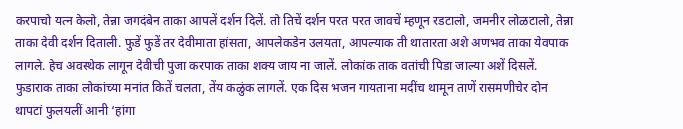करपाचो यत्न केलो, तेन्ना जगदंबेन ताका आपलें दर्शन दिलें. तो तिचें दर्शन परत परत जावचें म्हणून रडटालो, जमनीर लोळटालो, तेन्ना ताका देवी दर्शन दिताली. फुडें फुडें तर देवीमाता हांसता, आपलेकडेन उलयता, आपल्याक ती थातारता अशे अणभव ताका येवपाक लागले. हेच अवस्थेक लागून देवीची पुजा करपाक ताका शक्य जाय ना जालें. लोकांक ताक वतांची पिडा जाल्या अशें दिसलें. फुडाराक ताका लोकांच्या मनांत कितें चलता, तेंय कळुंक लागलें. एक दिस भजन गायताना मदींच थामून ताणें रासमणीचेर दोन थापटां फुलयलीं आनी ‘हांगा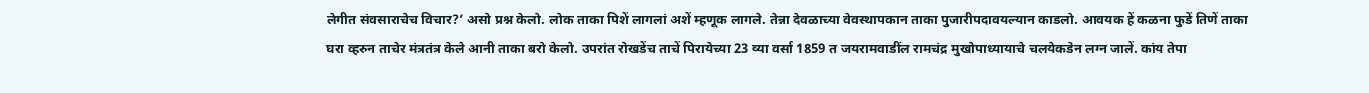लेगीत संवसाराचेच विचार?’ असो प्रश्न केलो. लोक ताका पिशें लागलां अशें म्हणूक लागले. तेन्ना देवळाच्या वेवस्थापकान ताका पुजारीपदावयल्यान काडलो. आवयक हें कळना फुडें तिणें ताका घरा व्हरुन ताचेर मंत्रतंत्र केले आनी ताका बरो केलो. उपरांत रोखडेंच ताचें पिरायेच्या 23 व्या वर्सा 1859 त जयरामवाडींल रामचंद्र मुखोपाध्यायाचे चलयेकडेन लग्न जालें. कांय तेपा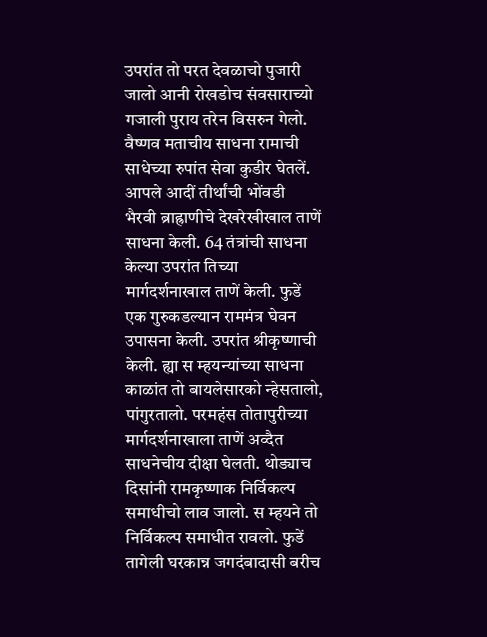उपरांत तो परत देवळाचो पुजारी जालो आनी रोखडोच संवसाराच्यो गजाली पुराय तरेन विसरुन गेलो. वैष्णव मताचीय साधना रामाची साधेच्या रुपांत सेवा कुडीर घेतलें. आपले आदीं तीर्थांची भोंवडी
भैरवी ब्राह्राणीचे देखरेखीखाल ताणें साधना केली. 64 तंत्रांची साधना केल्या उपरांत तिच्या मार्गदर्शनाखाल ताणें केली. फुडें एक गुरुकडल्यान राममंत्र घेवन उपासना केली. उपरांत श्रीकृष्णाची केली. ह्या स म्हयन्यांच्या साधना काळांत तो बायलेसारको न्हेसतालो, पांगुरतालो. परमहंस तोतापुरीच्या मार्गदर्शनाखाला ताणें अव्दैत साधनेचीय दीक्षा घेलती. थोड्याच दिसांनी रामकृष्णाक निर्विकल्प समाधीचो लाव जालो. स म्हयने तो निर्विकल्प समाधीत रावलो. फुडें तागेली घरकान्न जगदंबादासी बरीच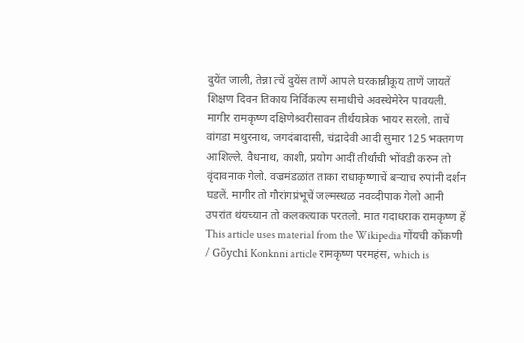दुयेंत जाली, तेन्ना त्चें दुयेंस ताणें आपले घरकान्नीकूय ताणें जायतें शिक्षण दिवन तिकाय निर्विकल्प समाधीचे अवस्थेमेरेन पावयली. मागीर रामकृष्ण दक्षिणेश्र्वरीसावन तीर्थयात्रेक भायर सरलो. ताचें वांगडा मथुरनाथ, जगदंबादासी, चंद्रादेवी आदी सुमार 125 भक्तगण आशिल्ले. वैधनाथ, काशी, प्रयोग आदीं तीर्थांची भोंवडी करुन तो वृंदावनाक गेलो. वज्रमंडळांत ताका राधाकृष्णाचें बऱ्याच रुपांनी दर्शन घडलें. मागीर तो गौरांगप्रंभूचें जल्मस्थळ नवव्दीपाक गेलो आनी उपरांत थंयच्यान तो कलकत्याक परतलो. मात गदाधराक रामकृष्ण हें
This article uses material from the Wikipedia गोंयची कोंकणी / Gõychi Konknni article रामकृष्ण परमहंस, which is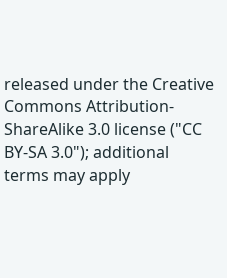released under the Creative Commons Attribution-ShareAlike 3.0 license ("CC BY-SA 3.0"); additional terms may apply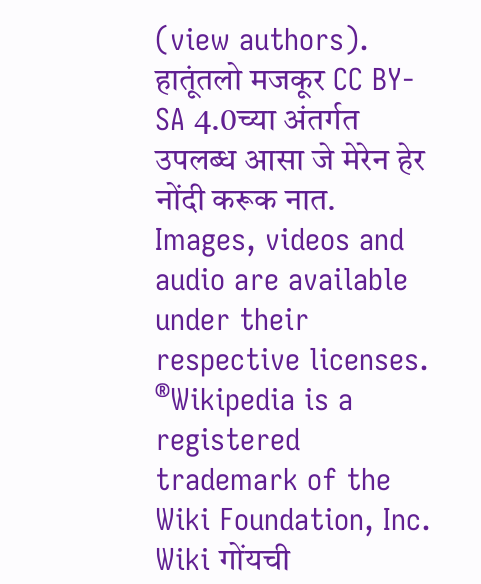(view authors). हातूंतलो मजकूर CC BY-SA 4.0च्या अंतर्गत उपलब्ध आसा जे मेरेन हेर नोंदी करूक नात. Images, videos and audio are available under their respective licenses.
®Wikipedia is a registered trademark of the Wiki Foundation, Inc. Wiki गोंयची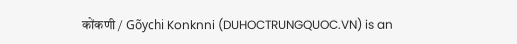कोंकणी / Gõychi Konknni (DUHOCTRUNGQUOC.VN) is an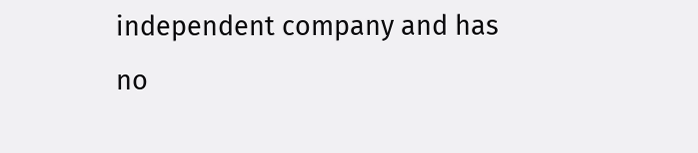independent company and has no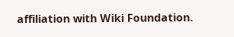affiliation with Wiki Foundation.